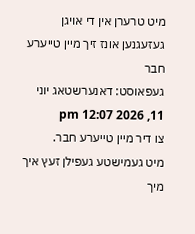מיט טרערן אין די אויגן געזעגנען אונז זיך מיין טייערע חבר
געפאוסט: דאנערשטאג יוני 11, 2026 12:07 pm
צו דיר מיין טייערע חבר.
מיט געמישטע געפילן זעץ איך מיך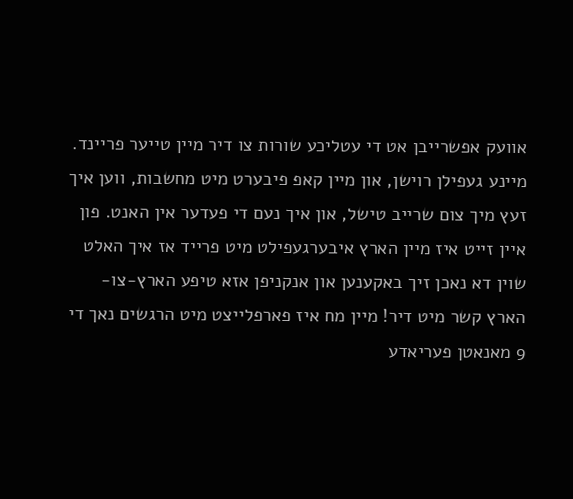אוועק אפשרייבן אט די עטליכע שורות צו דיר מיין טייער פריינד. מיינע געפילן רוישן, און מיין קאפ פיבערט מיט מחשבות, ווען איך זעץ מיך צום שרייב טישל, און איך נעם די פעדער אין האנט. פון איין זייט איז מיין הארץ איבערגעפילט מיט פרייד אז איך האלט שוין דא נאכן זיך באקענען און אנקניפן אזא טיפע הארץ-צו-הארץ קשר מיט דיר! מיין מח איז פארפלייצט מיט הרגשים נאך די 9 מאנאטן פעריאדע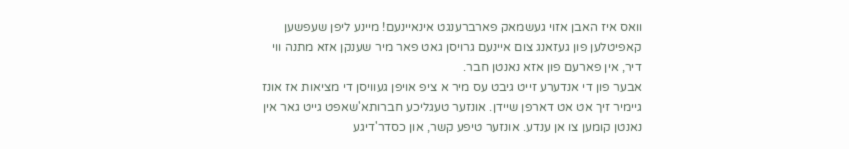וואס איז האבן אזוי געשמאק פארברענגט אינאיינעם! מיינע ליפן שעפשען קאפיטלען פון געזאנג צום איינעם גרויסן גאט פאר מיר שענקן אזא מתנה ווי דיר, אין פארעם פון אזא נאנטן חבר.
אבער פון די אנדערע זייט גיבט עס מיר א ציפ אויפן געוויסן די מציאות אז אונז גיימיר זיך אט אט דארפן שיידן. אונזער טעגליכע חברותא'שאפט גייט גאר אין נאנטן קומען צו אן ענדע. אונזער טיפע קשר, און כסדר'דיגע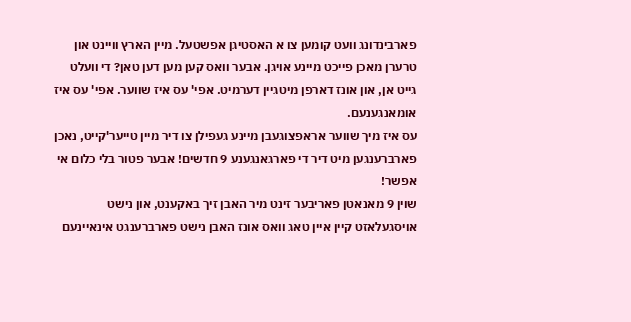פארבינדונג וועט קומען צו א האסטיגן אפשטעל. מיין הארץ וויינט און טרערן מאכן פייכט מיינע אויגן. אבער וואס קען מען דען טאן? די וועלט גייט אן, און אונז דארפן מיטגיין דערמיט. אפי' עס איז שווער. אפי' עס איז אומאנגענעם.
עס איז מיך שווער אראפצוגעבן מיינע געפילן צו דיר מיין טייער'קייט, נאכן פארברענגען מיט דיר די פארגאנגענע 9 חדשים! אבער פטור בלי כלום אי אפשר!
שוין 9 מאנאטן פאריבער זינט מיר האבן זיך באקענט, און נישט אויסגעלאזט קיין איין טאג וואס אונז האבן נישט פארברענגט אינאיינעם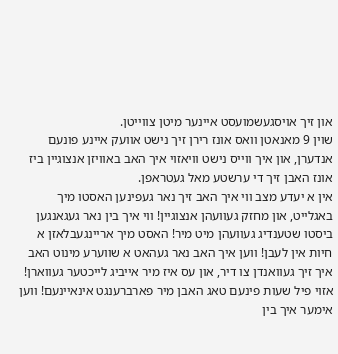און זיך אויסגעשמועסט איינער מיטן צווייטן.
שוין 9 מאנאטן וואס אונז רירן זיך נישט אוועק איינע פונעם אנדערן, און איך ווייס נישט וויאזוי איך האב באוויזן אנצוגיין ביז אונז האבן זיך די ערשטע מאל געטראפן.
אין א יעדע מצב ווי איך האב זיך נאר געפינען האסטו מיך באגלייט, און מחזק געוועהן אנצוגיין! ווי איך בין נאר געגאנגען ביסטו שטענדיג געוועהן מיט מיר! האסט מיך אריינגעבלאזן א חיות אין לעבן! ווען איך האב נאר געהאט א שווערע מינוט האב איך זיך געוואנדן צו דיר, און עס איז מיר אייביג לייכטער געווארן!
אזוי פיל שעות פינעם טאג האבן מיר פארברענגט אינאיינעם! ווען אימער איך בין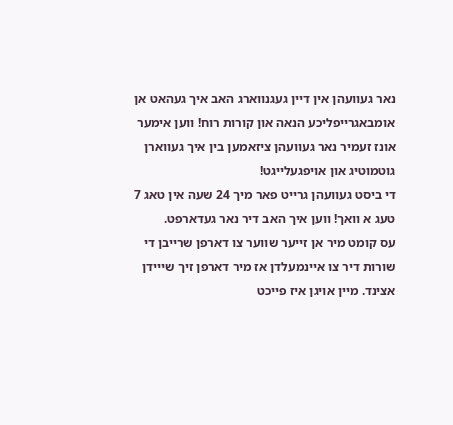נאר געוועהן אין דיין געגנווארג האב איך געהאט אן אומבאגרייפליכע הנאה און קורות רוח! ווען אימער אונז זעמיר נאר געוועהן ציזאמען בין איך געווארן גוטמוטיג און אויפגעלייגט!
די ביסט געוועהן גרייט פאר מיך 24 שעה אין טאג 7 טעג א וואך! ווען איך האב דיר נאר געדארפט.
עס קומט מיר אן זייער שווער צו דארפן שרייבן די שורות דיר צו איינמעלדן אז מיר דארפן זיך שייידן אצינד. מיין אויגן איז פייכט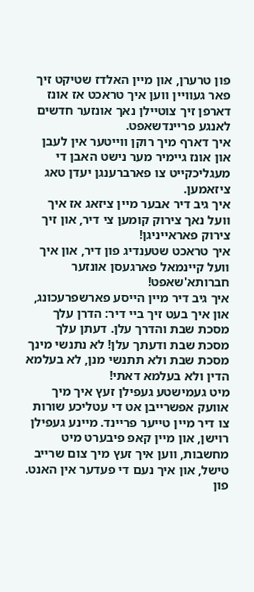פון טרערן, און מיין האלדז שטיקט זיך פאר געוויין ווען איך טראכט אז אונז דארפן זיך צוטיילן נאך אונזער חדשים לאנגע פריינדשאפט.
איך דארף מיך רוקן ווייטער אין לעבן און אונז גיימיר מער נישט האבן די מעגליכקייט צו פארברענגן יעדן טאג ציזאמען.
איך גיב דיר אבער מיין ציזאג אז איך וועל נאך צירוק קומען צי דיר, און זיך צירוק פאראייניגן!
איך טראכט שטענדיג פון דיר, און איך וועל קיינמאל פארגעסן אונזער חברותא'שאפט!
איך גיב דיר מיין הייסע פארשפרעכונג, און איך בעט זיך ביי דיר: הדרן עלך מסכת שבת והדרך עלן. דעתן עלך מסכת שבת ודעתך עלן! לא נתנשי מינך מסכת שבת ולא תתנשי מנן, לא בעלמא הדין ולא בעלמא דאתי!
מיט געמישטע געפילן זעץ איך מיך אוועק אפשרייבן אט די עטליכע שורות צו דיר מיין טייער פריינד. מיינע געפילן רוישן, און מיין קאפ פיבערט מיט מחשבות, ווען איך זעץ מיך צום שרייב טישל, און איך נעם די פעדער אין האנט. פון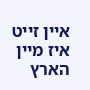איין זייט איז מיין הארץ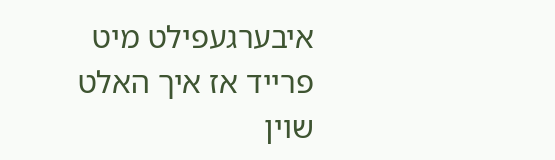איבערגעפילט מיט פרייד אז איך האלט שוין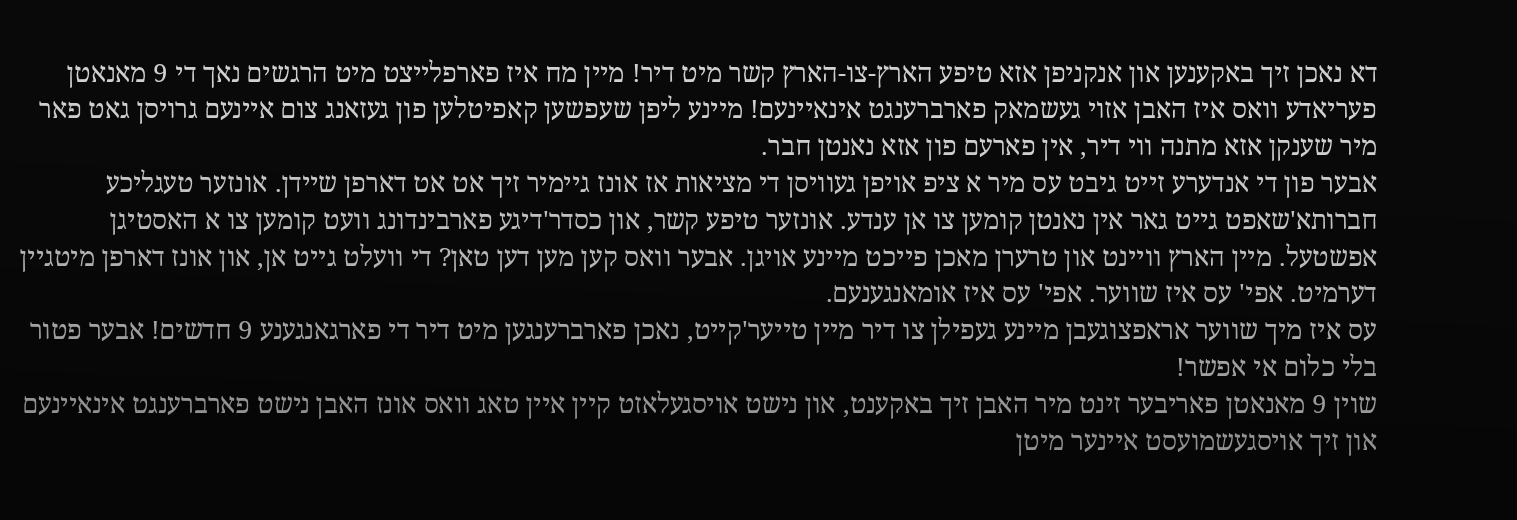דא נאכן זיך באקענען און אנקניפן אזא טיפע הארץ-צו-הארץ קשר מיט דיר! מיין מח איז פארפלייצט מיט הרגשים נאך די 9 מאנאטן פעריאדע וואס איז האבן אזוי געשמאק פארברענגט אינאיינעם! מיינע ליפן שעפשען קאפיטלען פון געזאנג צום איינעם גרויסן גאט פאר מיר שענקן אזא מתנה ווי דיר, אין פארעם פון אזא נאנטן חבר.
אבער פון די אנדערע זייט גיבט עס מיר א ציפ אויפן געוויסן די מציאות אז אונז גיימיר זיך אט אט דארפן שיידן. אונזער טעגליכע חברותא'שאפט גייט גאר אין נאנטן קומען צו אן ענדע. אונזער טיפע קשר, און כסדר'דיגע פארבינדונג וועט קומען צו א האסטיגן אפשטעל. מיין הארץ וויינט און טרערן מאכן פייכט מיינע אויגן. אבער וואס קען מען דען טאן? די וועלט גייט אן, און אונז דארפן מיטגיין דערמיט. אפי' עס איז שווער. אפי' עס איז אומאנגענעם.
עס איז מיך שווער אראפצוגעבן מיינע געפילן צו דיר מיין טייער'קייט, נאכן פארברענגען מיט דיר די פארגאנגענע 9 חדשים! אבער פטור בלי כלום אי אפשר!
שוין 9 מאנאטן פאריבער זינט מיר האבן זיך באקענט, און נישט אויסגעלאזט קיין איין טאג וואס אונז האבן נישט פארברענגט אינאיינעם און זיך אויסגעשמועסט איינער מיטן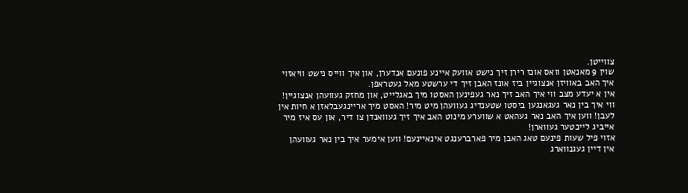צווייטן.
שוין 9 מאנאטן וואס אונז רירן זיך נישט אוועק איינע פונעם אנדערן, און איך ווייס נישט וויאזוי איך האב באוויזן אנצוגיין ביז אונז האבן זיך די ערשטע מאל געטראפן.
אין א יעדע מצב ווי איך האב זיך נאר געפינען האסטו מיך באגלייט, און מחזק געוועהן אנצוגיין! ווי איך בין נאר געגאנגען ביסטו שטענדיג געוועהן מיט מיר! האסט מיך אריינגעבלאזן א חיות אין לעבן! ווען איך האב נאר געהאט א שווערע מינוט האב איך זיך געוואנדן צו דיר, און עס איז מיר אייביג לייכטער געווארן!
אזוי פיל שעות פינעם טאג האבן מיר פארברענגט אינאיינעם! ווען אימער איך בין נאר געוועהן אין דיין געגנווארג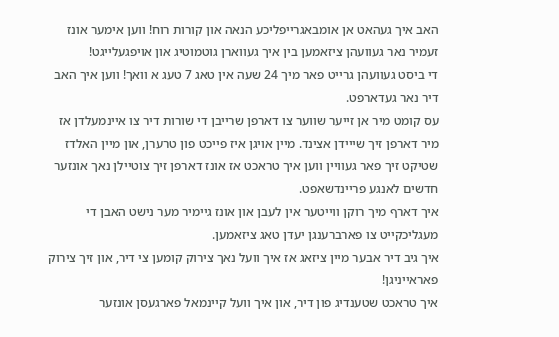האב איך געהאט אן אומבאגרייפליכע הנאה און קורות רוח! ווען אימער אונז זעמיר נאר געוועהן ציזאמען בין איך געווארן גוטמוטיג און אויפגעלייגט!
די ביסט געוועהן גרייט פאר מיך 24 שעה אין טאג 7 טעג א וואך! ווען איך האב דיר נאר געדארפט.
עס קומט מיר אן זייער שווער צו דארפן שרייבן די שורות דיר צו איינמעלדן אז מיר דארפן זיך שייידן אצינד. מיין אויגן איז פייכט פון טרערן, און מיין האלדז שטיקט זיך פאר געוויין ווען איך טראכט אז אונז דארפן זיך צוטיילן נאך אונזער חדשים לאנגע פריינדשאפט.
איך דארף מיך רוקן ווייטער אין לעבן און אונז גיימיר מער נישט האבן די מעגליכקייט צו פארברענגן יעדן טאג ציזאמען.
איך גיב דיר אבער מיין ציזאג אז איך וועל נאך צירוק קומען צי דיר, און זיך צירוק פאראייניגן!
איך טראכט שטענדיג פון דיר, און איך וועל קיינמאל פארגעסן אונזער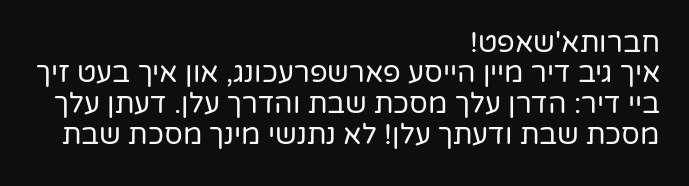חברותא'שאפט!
איך גיב דיר מיין הייסע פארשפרעכונג, און איך בעט זיך ביי דיר: הדרן עלך מסכת שבת והדרך עלן. דעתן עלך מסכת שבת ודעתך עלן! לא נתנשי מינך מסכת שבת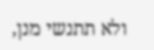ולא תתנשי מנן,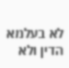לא בעלמא הדין ולא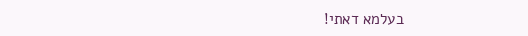בעלמא דאתי!